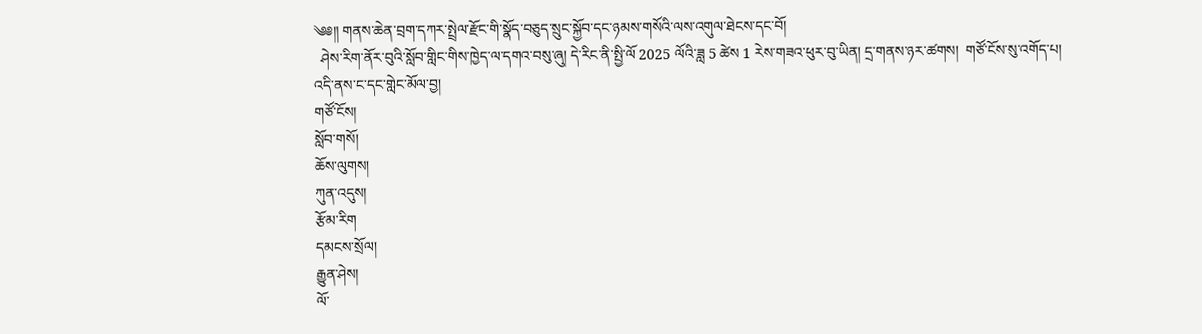༄༅༎ གནས་ཆེན་བྲག་དཀར་སྤྲེལ་རྫོང་གི་སྣོད་བཅུད་སྲུང་སྐྱོབ་དང་ཉམས་གསོའི་ལས་འགུལ་ཐེངས་དང་བོ།
  ཤེས་རིག་ནོར་བུའི་སློབ་གླིང་གིས་ཁྱེད་ལ་དགའ་བསུ་ཞུ། དེ་རིང་ནི་སྤྱི་ལོ 2025 ལོའི་ཟླ 5 ཚེས 1 རེས་གཟའ་ཕུར་བུ་ཡིན། དྲ་གནས་ཉར་ཚགས།  གཙོ་ངོས་སུ་འགོད་པ། འདི་ནས་ང་དང་གླེང་མོལ་བྱ།
གཙོ་ངོས།
སློབ་གསོ།
ཆོས་ལུགས།
ཀུན་འདུས།
རྩོམ་རིག
དམངས་སྲོལ།
རྒྱུན་ཤེས།
ལོ་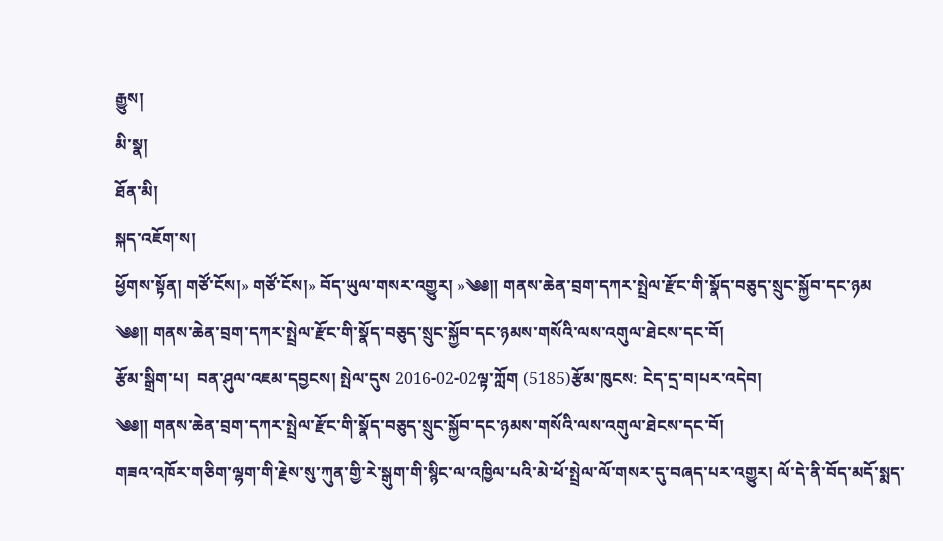རྒྱུས།
མི་སྣ།
ཐོན་མི།
སྐད་འཇོག་ས།
ཕྱོགས་སྟོན། གཙོ་ངོས།» གཙོ་ངོས།» བོད་ཡུལ་གསར་འགྱུར། »༄༅༎ གནས་ཆེན་བྲག་དཀར་སྤྲེལ་རྫོང་གི་སྣོད་བཅུད་སྲུང་སྐྱོབ་དང་ཉམ
༄༅༎ གནས་ཆེན་བྲག་དཀར་སྤྲེལ་རྫོང་གི་སྣོད་བཅུད་སྲུང་སྐྱོབ་དང་ཉམས་གསོའི་ལས་འགུལ་ཐེངས་དང་བོ།
རྩོམ་སྒྲིག་པ།  བན་ཤུལ་འཇམ་དབྱངས། སྤེལ་དུས 2016-02-02ལྟ་ཀློག (5185)རྩོམ་ཁུངས: ངེད་དྲ་བ།པར་འདེབ།
༄༅༎ གནས་ཆེན་བྲག་དཀར་སྤྲེལ་རྫོང་གི་སྣོད་བཅུད་སྲུང་སྐྱོབ་དང་ཉམས་གསོའི་ལས་འགུལ་ཐེངས་དང་བོ།
གཟའ་འཁོར་གཅིག་ལྷག་གི་རྗེས་སུ་ཀུན་གྱི་རེ་སྒུག་གི་སྙིང་ལ་འཁྱིལ་པའི་མེ་ཕོ་སྤྲེལ་ལོ་གསར་དུ་བཞད་པར་འགྱུར། ལོ་དེ་ནི་བོད་མདོ་སྨད་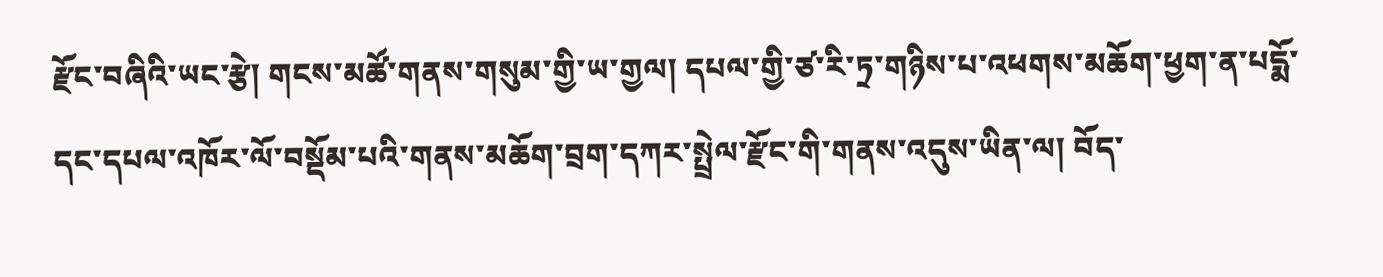རྫོང་བཞིའི་ཡང་རྩེ། གངས་མཚོ་གནས་གསུམ་གྱི་ཡ་གྱལ། དཔལ་གྱི་ཙ་རི་ཏྲ་གཉིས་པ་འཕགས་མཆོག་ཕྱག་ན་པདྨོ་དང་དཔལ་འཁོར་ལོ་བསྡོམ་པའི་གནས་མཆོག་བྲག་དཀར་སྤྲེལ་རྫོང་གི་གནས་འདུས་ཡིན་ལ། བོད་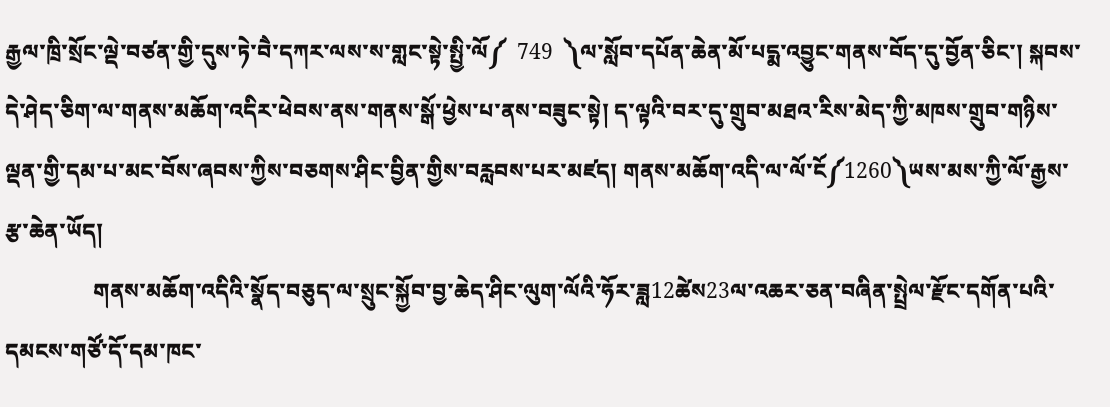རྒྱལ་ཁྲི་སྲོང་ལྡེ་བཙན་གྱི་དུས་ཏེ་བཻ་དཀར་ལས་ས་གླང་སྟེ་སྤྱི་ལོ༼  749  ༽ལ་སློབ་དཔོན་ཆེན་མོ་པདྨ་འབྱུང་གནས་བོད་དུ་བྱོན་ཅིང་། སྐབས་དེ་ཤེད་ཅིག་ལ་གནས་མཆོག་འདིར་ཕེབས་ནས་གནས་སྒོ་ཕྱེས་པ་ནས་བཟུང་སྟེ། ད་ལྟའི་བར་དུ་གྲུབ་མཐའ་རིས་མེད་ཀྱི་མཁས་གྲུབ་གཉིས་ལྡན་གྱི་དམ་པ་མང་བོས་ཞབས་ཀྱིས་བཅགས་ཤིང་བྱིན་གྱིས་བརླབས་པར་མཛད། གནས་མཆོག་འདི་ལ་ལོ་ངོ༼1260༽ཡས་མས་ཀྱི་ལོ་རྒྱས་རྩ་ཆེན་ཡོད།
                གནས་མཆོག་འདིའི་སྣོད་བཅུད་ལ་སྲུང་སྐྱོབ་བྱ་ཆེད་ཤིང་ལུག་ལོའི་ཧོར་ཟླ12ཚེས23ལ་འཆར་ཅན་བཞིན་སྤྲེལ་རྫོང་དགོན་པའི་དམངས་གཙོ་དོ་དམ་ཁང་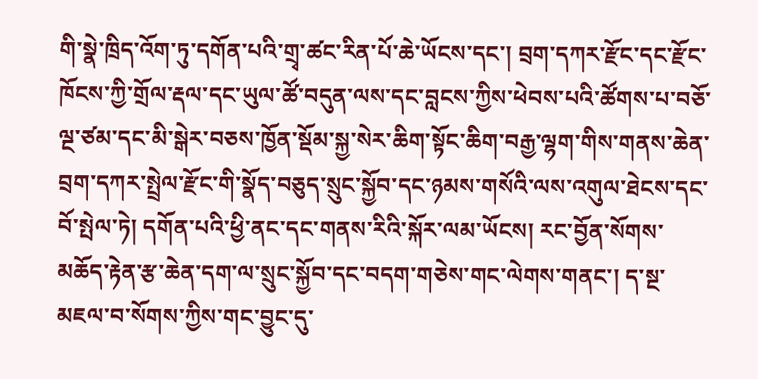གི་སྣེ་ཁྲིད་འོག་ཏུ་དགོན་པའི་གྲྭ་ཚང་རིན་པོ་ཆེ་ཡོངས་དང་། བྲག་དཀར་རྫོང་དང་རྫོང་ཁོངས་ཀྱི་གྲོལ་རྡལ་དང་ཡུལ་ཚོ་བདུན་ལས་དང་བླངས་ཀྱིས་ཕེབས་པའི་ཚོགས་པ་བཅོ་ལྔ་ཙམ་དང་མི་སྒེར་བཅས་ཁྱོན་སྡོམ་སྐྱ་སེར་ཆིག་སྟོང་ཆིག་བརྒྱ་ལྷག་གིས་གནས་ཆེན་བྲག་དཀར་སྤྲེལ་རྫོང་གི་སྣོད་བཅུད་སྲུང་སྐྱོབ་དང་ཉམས་གསོའི་ལས་འགུལ་ཐེངས་དང་བོ་སྤེལ་ཏེ། དགོན་པའི་ཕྱི་ནང་དང་གནས་རིའི་སྐོར་ལམ་ཡོངས། རང་བྱོན་སོགས་མཆོད་རྟེན་རྩ་ཆེན་དག་ལ་སྲུང་སྐྱོབ་དང་བདག་གཅེས་གང་ལེགས་གནང་། ད་སྔ་མཇལ་བ་སོགས་ཀྱིས་གང་བྱུང་དུ་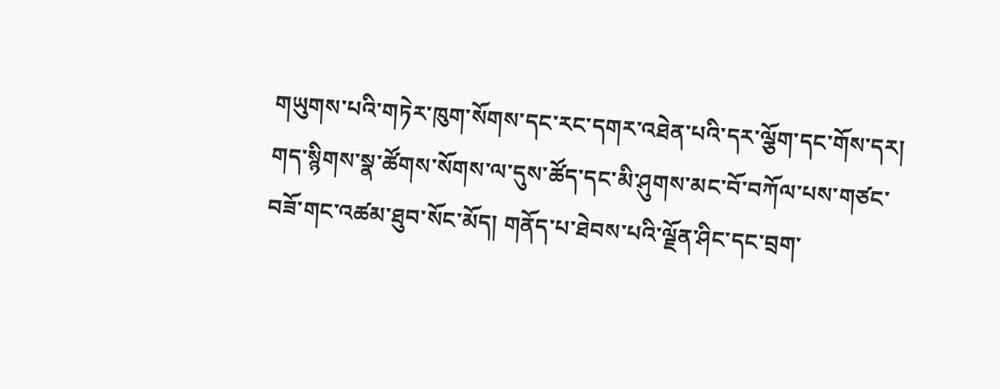གཡུགས་པའི་གཏེར་ཁུག་སོགས་དང་རང་དགར་འཐེན་པའི་དར་ལྕོག་དང་གོས་དར། གད་སྙིགས་སྣ་ཚོགས་སོགས་ལ་དུས་ཚོད་དང་མི་ཤུགས་མང་བོ་བཀོལ་པས་གཙང་བཟོ་གང་འཚམ་ཐུབ་སོང་མོད། གནོད་པ་ཐེབས་པའི་ལྗོན་ཤིང་དང་བྲག་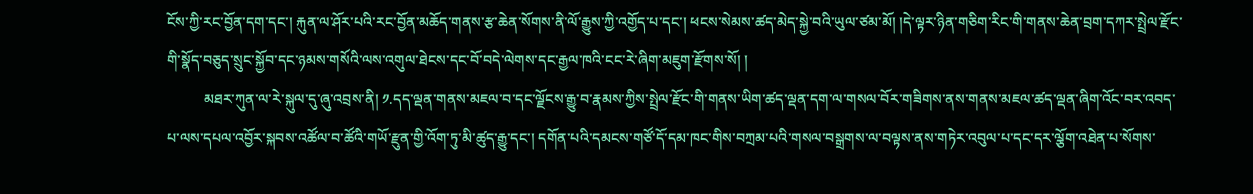ངོས་ཀྱི་རང་བྱོན་དག་དང་། རྐུན་ལ་ཤོར་པའི་རང་བྱོན་མཆོད་གནས་རྩ་ཆེན་སོགས་ནི་ལོ་རྒྱུས་ཀྱི་འགྱོད་པ་དང་། ཕངས་སེམས་ཚད་མེད་སྐྱེ་བའི་ཡུལ་ཙམ་མོ། །དེ་ལྟར་ཉིན་གཅིག་རིང་གི་གནས་ཆེན་བྲག་དཀར་སྤྲེལ་རྫོང་གི་སྣོད་བཅུད་སྲུང་སྐྱོབ་དང་ཉམས་གསོའི་ལས་འགུལ་ཐེངས་དང་བོ་བདེ་ལེགས་དང་རྒྱལ་ཁའི་ངང་རེ་ཞིག་མཇུག་རྫོགས་སོ། །
          མཐར་ཀུན་ལ་རེ་སྐུལ་དུ་ཞུ་འབྲས་ནི། ༡.དད་ལྡན་གནས་མཇལ་བ་དང་ལྗོངས་རྒྱུ་བ་རྣམས་ཀྱིས་སྤྲེལ་རྫོང་གི་གནས་ཡིག་ཚད་ལྡན་དག་ལ་གསལ་བོར་གཟིགས་ནས་གནས་མཇལ་ཚད་ལྡན་ཞིག་འོང་བར་འབད་པ་ལས་དཔལ་འབྱོར་སྐབས་འཚོལ་བ་ཚོའི་གཡོ་རྫུན་གྱི་འོག་ཏུ་མི་ཚུད་རྒྱུ་དང་། དགོན་པའི་དམངས་གཙོ་དོ་དམ་ཁང་གིས་བཀྲམ་པའི་གསལ་བསྒྲགས་ལ་བལྟས་ནས་གཏེར་འབུལ་པ་དང་དར་ལྕོག་འཐེན་པ་སོགས་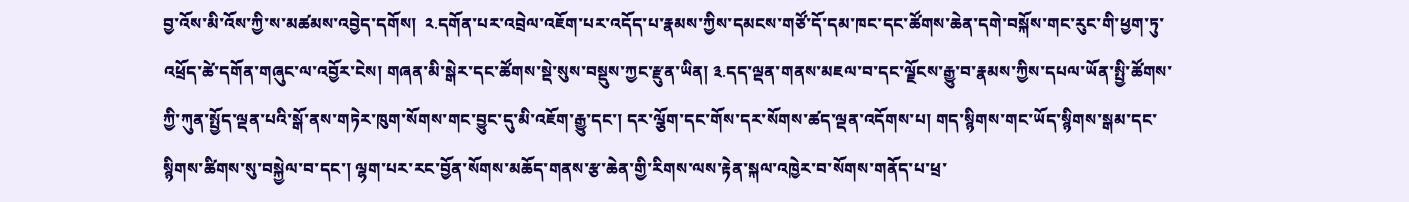བྱ་འོས་མི་འོས་ཀྱི་ས་མཚམས་འབྱེད་དགོས།  ༢.དགོན་པར་འབྲེལ་འཇོག་པར་འདོད་པ་རྣམས་ཀྱིས་དམངས་གཙོ་དོ་དམ་ཁང་དང་ཚོགས་ཆེན་དགེ་བསྐོས་གང་རུང་གི་ཕྱག་ཏུ་འཕྲོད་ཚེ་དགོན་གཞུང་ལ་འབྱོར་ངེས། གཞན་མི་སྒེར་དང་ཚོགས་སྡེ་སུས་བསྡུས་ཀྱང་རྫུན་ཡིན། ༣.དད་ལྡན་གནས་མཇལ་བ་དང་ལྗོངས་རྒྱུ་བ་རྣམས་ཀྱིས་དཔལ་ཡོན་སྤྱི་ཚོགས་ཀྱི་ཀུན་སྤྱོད་ལྡན་པའི་སྒོ་ནས་གཏེར་ཁུག་སོགས་གང་བྱུང་དུ་མི་འཇོག་རྒྱུ་དང་། དར་ལྕོག་དང་གོས་དར་སོགས་ཚད་ལྡན་འདོགས་པ། གད་སྙིགས་གང་ཡོད་སྙིགས་སྒམ་དང་སྙིགས་ཚིགས་སུ་བསྐྱེལ་བ་དང་། ལྷག་པར་རང་བྱོན་སོགས་མཆོད་གནས་རྩ་ཆེན་གྱི་རིགས་ལས་རྟེན་སྐལ་འཁྱེར་བ་སོགས་གནོད་པ་ཕྲ་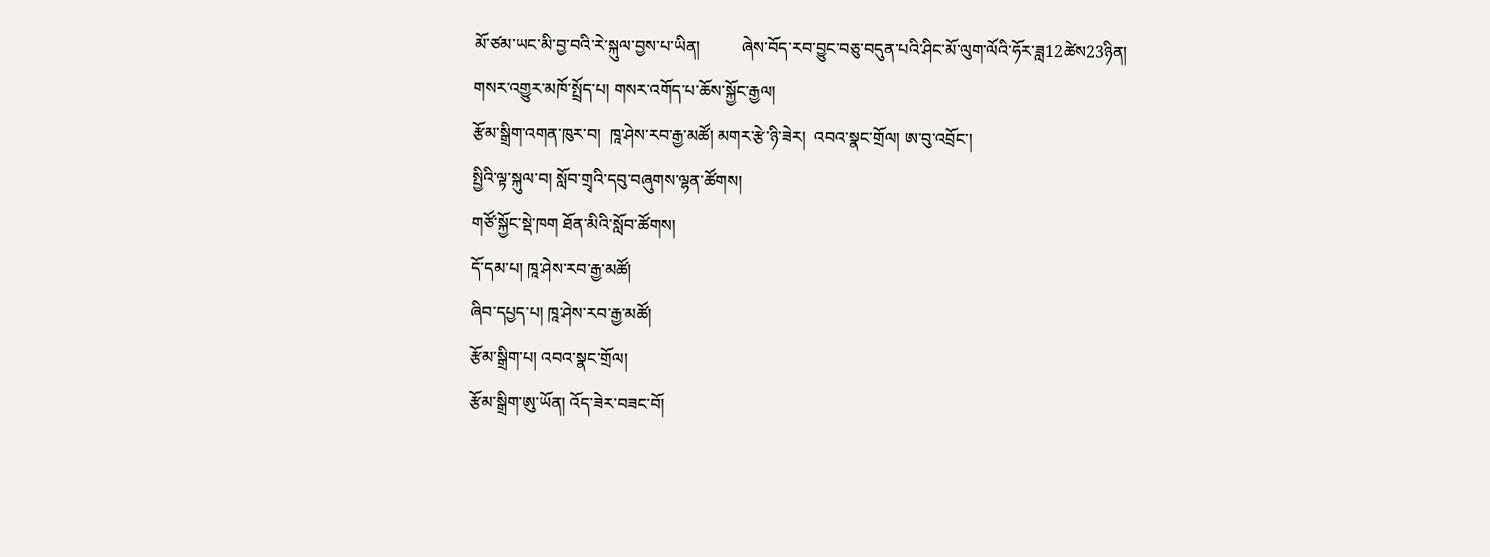མོ་ཙམ་ཡང་མི་བྱ་བའི་རེ་སྐུལ་བྱས་པ་ཡིན།          ཞེས་བོད་རབ་བྱུང་བཅུ་བདུན་པའི་ཤིང་མོ་ལུག་ལོའི་ཧོར་ཟླ12ཚེས23ཉིན།
གསར་འགྱུར་མཁོ་སྤྲོད་པ། གསར་འགོད་པ་ཆོས་སྐྱོང་རྒྱལ།
རྩོམ་སྒྲིག་འགན་ཁུར་བ།  ཁཱ་ཤེས་རབ་རྒྱ་མཚོ། མགར་རྩེ་ཉི་ཟེར།  འབའ་སྣང་གྲོལ། ཨ་བུ་འབྲོང་།
སྤྱིའི་ལྟ་སྐུལ་བ། སློབ་གྲྭའི་དབུ་བཞུགས་ལྷན་ཚོགས།
གཙོ་སྐྱོང་སྡེ་ཁག ཐོན་མིའི་སློབ་ཚོགས།
དོ་དམ་པ། ཁཱ་ཤེས་རབ་རྒྱ་མཚོ།
ཞིབ་དཔྱད་པ། ཁཱ་ཤེས་རབ་རྒྱ་མཚོ།
རྩོམ་སྒྲིག་པ། འབའ་སྣང་གྲོལ།
རྩོམ་སྒྲིག་ཨུ་ཡོན། འོད་ཟེར་བཟང་བོ།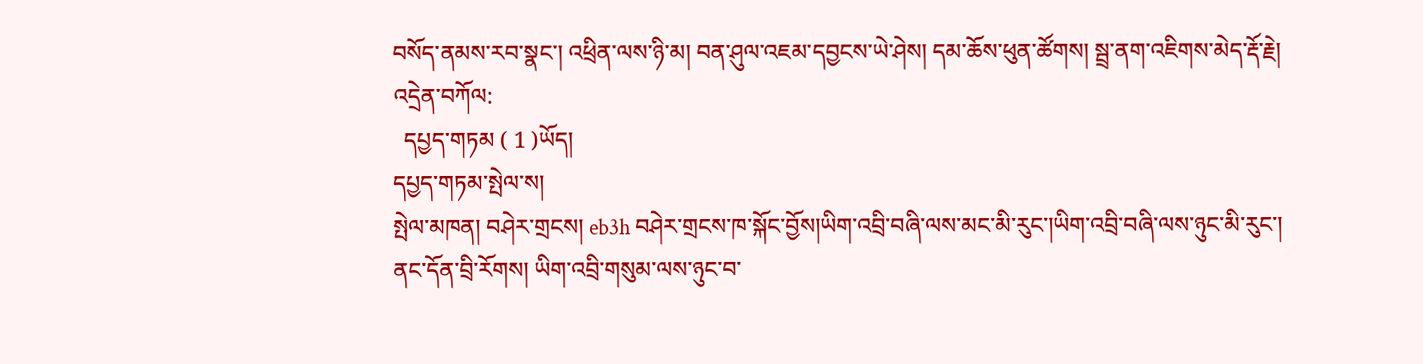བསོད་ནམས་རབ་སྣང་། འཕྲིན་ལས་ཉི་མ། བན་ཤུལ་འཇམ་དབྱངས་ཡེ་ཤེས། དམ་ཆོས་ཕུན་ཚོགས། སྦྲ་ནག་འཇིགས་མེད་རྡོ་རྗེ།
འདྲེན་བཀོལ:
  དཔྱད་གཏམ ( 1 )ཡོད།
དཔྱད་གཏམ་སྤེལ་ས།
སྤེལ་མཁན། བཤེར་གྲངས། eb3h བཤེར་གྲངས་ཁ་སྐོང་བྱོས།ཡིག་འབྲི་བཞི་ལས་མང་མི་རུང་།ཡིག་འབྲི་བཞི་ལས་ཉུང་མི་རུང་།
ནང་དོན་བྲི་རོགས། ཡིག་འབྲི་གསུམ་ལས་ཉུང་བ་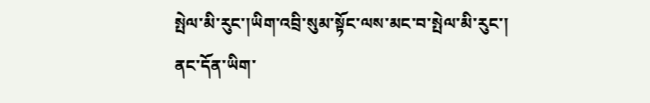སྤེལ་མི་རུང་།ཡིག་འབྲི་སུམ་སྟོང་ལས་མང་བ་སྤེལ་མི་རུང་།
ནང་དོན་ཡིག་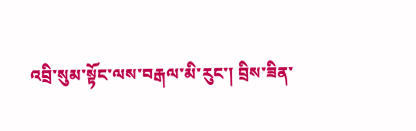འབྲི་སུམ་སྟོང་ལས་བརྒལ་མི་རུང་། བྲིས་ཟིན་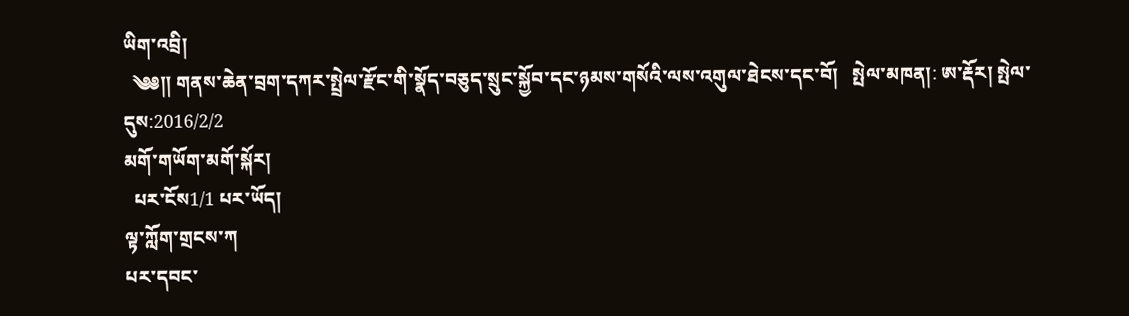ཡིག་འབྲི།
  ༄༅༎ གནས་ཆེན་བྲག་དཀར་སྤྲེལ་རྫོང་གི་སྣོད་བཅུད་སྲུང་སྐྱོབ་དང་ཉམས་གསོའི་ལས་འགུལ་ཐེངས་དང་བོ།   སྤེལ་མཁན།: ཨ་རྡོར། སྤེལ་དུས:2016/2/2
མགོ་གཡོག་མགོ་སྐོར།
  པར་ངོས1/1 པར་ཡོད།
ལྟ་ཀློག་གྲངས་ཀ
པར་དབང་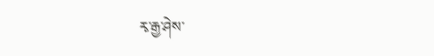རྭ་རྒྱ་ཤེས་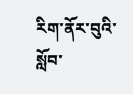རིག་ནོར་བུའི་སློབ་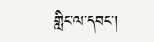གླིང་ལ་དབང་།